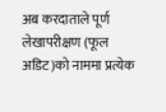अब करदाताले पूर्ण लेखापरीक्षण (फूल अडिट)को नाममा प्रत्येक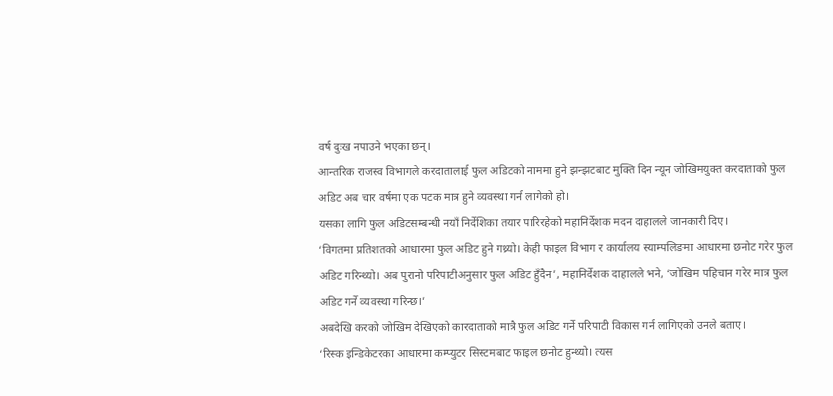वर्ष दुःख नपाउने भएका छन्।
आन्तरिक राजस्व विभागले करदातालाई फुल अडिटको नाममा हुने झन्झटबाट मुक्ति दिन न्यून जोखिमयुक्त करदाताको फुल अडिट अब चार वर्षमा एक पटक मात्र हुने व्यवस्था गर्न लागेको हो।
यसका लागि फुल अडिटसम्बन्धी नयाँ निर्देशिका तयार पारिरहेको महानिर्देशक मदन दाहालले जानकारी दिए।
‘विगतमा प्रतिशतको आधारमा फुल अडिट हुने गथ्र्यो। केही फाइल विभाग र कार्यालय स्याम्पलिङमा आधारमा छनोट गरेर फुल अडिट गरिन्थ्यो। अब पुरानो परिपाटीअनुसार फुल अडिट हुँदैन’, महानिर्देशक दाहालले भने, ‘जोखिम पहिचान गरेर मात्र फुल अडिट गर्ने व्यवस्था गरिन्छ।’
अबदेखि करको जोखिम देखिएको कारदाताको मात्रै फुल अडिट गर्ने परिपाटी विकास गर्न लागिएको उनले बताए।
‘रिस्क इन्डिकेटरका आधारमा कम्प्युटर सिस्टमबाट फाइल छनोट हुन्थ्यो। त्यस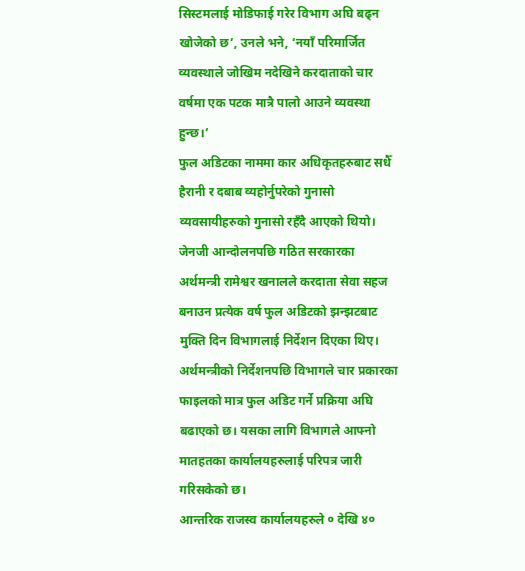सिस्टमलाई मोडिफाई गरेर विभाग अघि बढ्न खोजेको छ’, उनले भने, ‘नयाँ परिमार्जित व्यवस्थाले जोखिम नदेखिने करदाताको चार वर्षमा एक पटक मात्रै पालो आउने व्यवस्था हुन्छ।’
फुल अडिटका नाममा कार अधिकृतहरुबाट सधैँ हैरानी र दबाब व्यहोर्नुपरेको गुनासो व्यवसायीहरुको गुनासो रहँदै आएको थियो। जेनजी आन्दोलनपछि गठित सरकारका अर्थमन्त्री रामेश्वर खनालले करदाता सेवा सहज बनाउन प्रत्येक वर्ष फुल अडिटको झन्झटबाट मुक्ति दिन विभागलाई निर्देशन दिएका थिए।
अर्थमन्त्रीको निर्देशनपछि विभागले चार प्रकारका फाइलको मात्र फुल अडिट गर्ने प्रक्रिया अघि बढाएको छ। यसका लागि विभागले आफ्नो मातहतका कार्यालयहरुलाई परिपत्र जारी गरिसकेको छ।
आन्तरिक राजस्व कार्यालयहरुले ० देखि ४०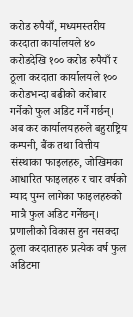करोड रुपैयाँ, मध्यमस्तरीय करदाता कार्यालयले ४० करोडदेखि १०० करोड रुपैयाँ र ठूला करदाता कार्यालयले १०० करोडभन्दा बढीको करोबार गर्नेको फुल अडिट गर्ने गर्छन्।
अब कर कार्यालयहरुले बहुराष्ट्रिय कम्पनी, बैंक तथा वित्तीय संस्थाका फाइलहरु, जोखिमका आधारित फाइलहरु र चार वर्षको म्याद पुग्न लागेका फाइलहरुको मात्रै फुल अडिट गर्नेछन्।
प्रणालीको विकास हुन नसक्दा ठूला करदाताहरु प्रत्येक वर्ष फुल अडिटमा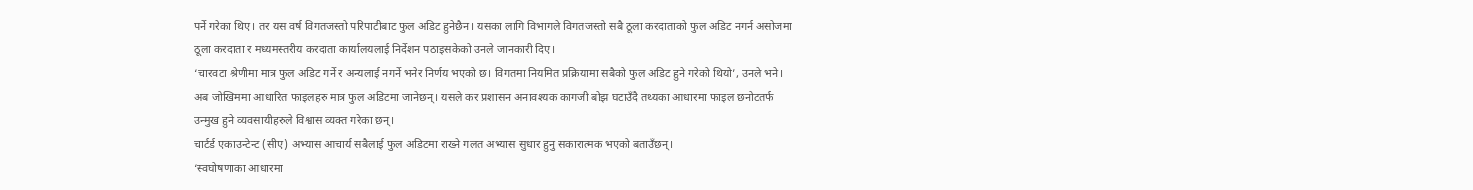पर्ने गरेका थिए। तर यस वर्ष विगतजस्तो परिपाटीबाट फुल अडिट हुनेछैन। यसका लागि विभागले विगतजस्तो सबै ठूला करदाताको फुल अडिट नगर्न असोजमा ठूला करदाता र मध्यमस्तरीय करदाता कार्यालयलाई निर्देशन पठाइसकेको उनले जानकारी दिए।
‘चारवटा श्रेणीमा मात्र फुल अडिट गर्ने र अन्यलाई नगर्ने भनेर निर्णय भएको छ। विगतमा नियमित प्रक्रियामा सबैको फुल अडिट हुने गरेको थियो’, उनले भने।
अब जोखिममा आधारित फाइलहरु मात्र फुल अडिटमा जानेछन्। यसले कर प्रशासन अनावश्यक कागजी बोझ घटाउँदै तथ्यका आधारमा फाइल छनोटतर्फ उन्मुख हुने व्यवसायीहरुले विश्वास व्यक्त गरेका छन्।
चार्टर्ड एकाउन्टेन्ट (सीए) अभ्यास आचार्य सबैलाई फुल अडिटमा राख्ने गलत अभ्यास सुधार हुनु सकारात्मक भएको बताउँछन्।
‘स्वघोषणाका आधारमा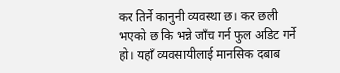कर तिर्ने कानुनी व्यवस्था छ। कर छली भएको छ कि भन्ने जाँच गर्न फुल अडिट गर्ने हो। यहाँ व्यवसायीलाई मानसिक दबाब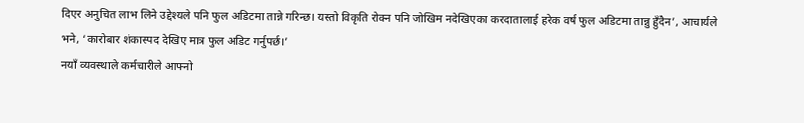दिएर अनुचित लाभ लिने उद्देश्यले पनि फुल अडिटमा तान्ने गरिन्छ। यस्तो विकृति रोक्न पनि जोखिम नदेखिएका करदातालाई हरेक वर्ष फुल अडिटमा तान्नु हुँदैन’, आचार्यले भने, ‘कारोबार शंकास्पद देखिए मात्र फुल अडिट गर्नुपर्छ।’
नयाँ व्यवस्थाले कर्मचारीले आफ्नो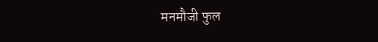मनमौजी फुल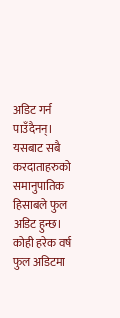अडिट गर्न पाउँदैनन्। यसबाट सबै करदाताहरुको समानुपातिक हिसाबले फुल अडिट हुन्छ। कोही हरेक वर्ष फुल अडिटमा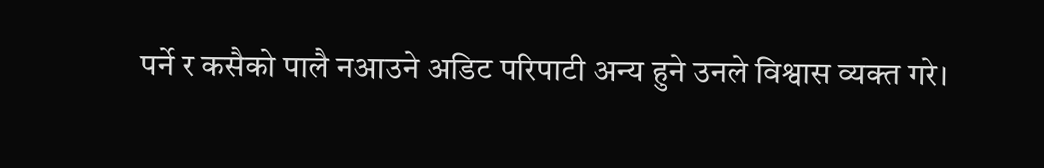पर्ने र कसैको पालै नआउने अडिट परिपाटी अन्य हुने उनले विश्वास व्यक्त गरे।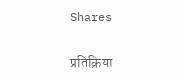Shares

प्रतिक्रिया